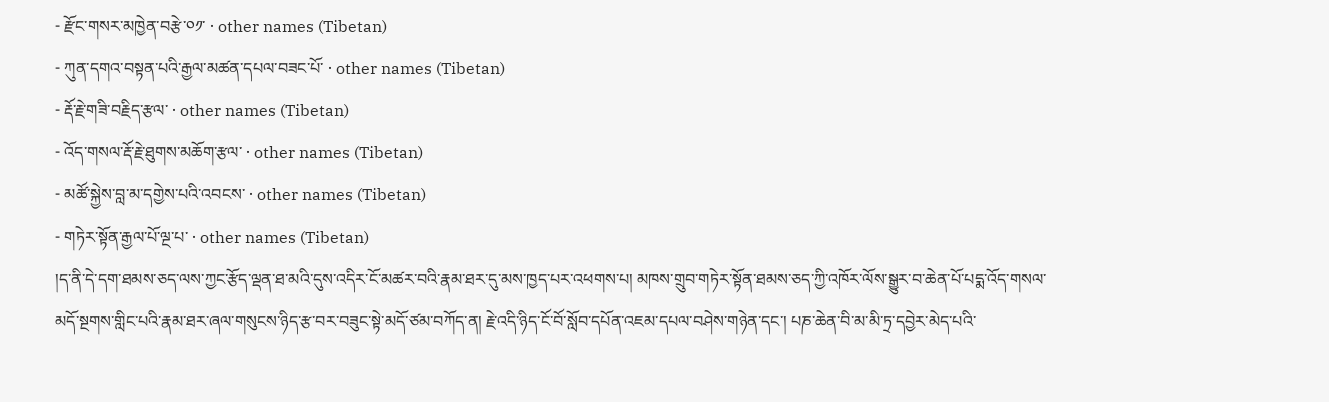- རྫོང་གསར་མཁྱེན་བརྩེ་༠༡་ · other names (Tibetan)
- ཀུན་དགའ་བསྟན་པའི་རྒྱལ་མཚན་དཔལ་བཟང་པོ་ · other names (Tibetan)
- རྡོ་རྗེ་གཟི་བརྗིད་རྩལ་ · other names (Tibetan)
- འོད་གསལ་རྡོ་རྗེ་ཐུགས་མཆོག་རྩལ་ · other names (Tibetan)
- མཚོ་སྐྱེས་བླ་མ་དགྱེས་པའི་འབངས་ · other names (Tibetan)
- གཏེར་སྟོན་རྒྱལ་པོ་ལྔ་པ་ · other names (Tibetan)
།ད་ནི་དེ་དག་ཐམས་ཅད་ལས་ཀྱང་རྩོད་ལྡན་ཐ་མའི་དུས་འདིར་ངོ་མཚར་བའི་རྣམ་ཐར་དུ་མས་ཁྱད་པར་འཕགས་པ། མཁས་གྲུབ་གཏེར་སྟོན་ཐམས་ཅད་ཀྱི་འཁོར་ལོས་སྒྱུར་བ་ཆེན་པོ་པདྨ་འོད་གསལ་མདོ་སྔགས་གླིང་པའི་རྣམ་ཐར་ཞལ་གསུངས་ཉིད་རྩ་བར་བཟུང་སྟེ་མདོ་ཙམ་བཀོད་ན། རྗེ་འདི་ཉིད་ངོ་བོ་སློབ་དཔོན་འཇམ་དཔལ་བཤེས་གཉེན་དང་། པཎ་ཆེན་བི་མ་མི་ཏྲ་དབྱེར་མེད་པའི་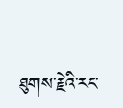ཐུགས་རྗེའི་རང་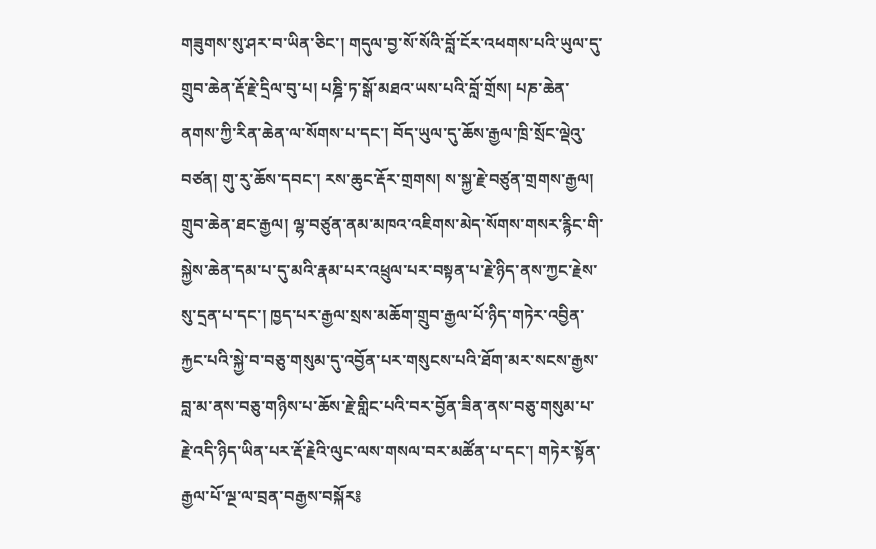གཟུགས་སུ་ཤར་བ་ཡིན་ཅིང་། གདུལ་བྱ་སོ་སོའི་བློ་ངོར་འཕགས་པའི་ཡུལ་དུ་གྲུབ་ཆེན་རྡོ་རྗེ་དྲིལ་བུ་པ། པཎྜི་ཏ་སྒོ་མཐའ་ཡས་པའི་བློ་གྲོས། པཎ་ཆེན་ནགས་ཀྱི་རིན་ཆེན་ལ་སོགས་པ་དང་། བོད་ཡུལ་དུ་ཆོས་རྒྱལ་ཁྲི་སྲོང་ལྡེའུ་བཙན། གུ་རུ་ཆོས་དབང་། རས་ཆུང་རྡོར་གྲགས། ས་སྐྱ་རྗེ་བཙུན་གྲགས་རྒྱལ། གྲུབ་ཆེན་ཐང་རྒྱལ། ལྷ་བཙུན་ནམ་མཁའ་འཇིགས་མེད་སོགས་གསར་རྙིང་གི་སྐྱེས་ཆེན་དམ་པ་དུ་མའི་རྣམ་པར་འཕྲུལ་པར་བསྟན་པ་རྗེ་ཉིད་ནས་ཀྱང་རྗེས་སུ་དྲན་པ་དང་། ཁྱད་པར་རྒྱལ་སྲས་མཆོག་གྲུབ་རྒྱལ་པོ་ཉིད་གཏེར་འབྱིན་རྐྱང་པའི་སྐྱེ་བ་བཅུ་གསུམ་དུ་འབྱོན་པར་གསུངས་པའི་ཐོག་མར་སངས་རྒྱས་བླ་མ་ནས་བཅུ་གཉིས་པ་ཆོས་རྗེ་གླིང་པའི་བར་བྱོན་ཟིན་ནས་བཅུ་གསུམ་པ་རྗེ་འདི་ཉིད་ཡིན་པར་རྡོ་རྗེའི་ལུང་ལས་གསལ་བར་མཚོན་པ་དང་། གཏེར་སྟོན་རྒྱལ་པོ་ལྔ་ལ་བྲན་བརྒྱས་བསྐོར༔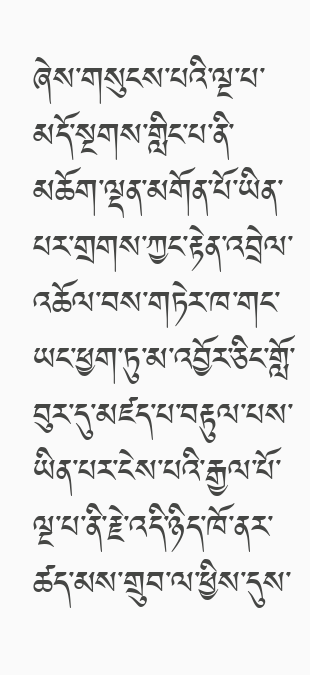ཞེས་གསུངས་པའི་ལྔ་པ་མདོ་སྔགས་གླིང་པ་ནི་མཆོག་ལྡན་མགོན་པོ་ཡིན་པར་གྲགས་ཀྱང་རྟེན་འབྲེལ་འཆོལ་བས་གཏེར་ཁ་གང་ཡང་ཕྱག་ཏུ་མ་འབྱོར་ཅིང་གློ་བུར་དུ་མཛད་པ་བརྟུལ་པས་ཡིན་པར་ངེས་པའི་རྒྱལ་པོ་ལྔ་པ་ནི་རྗེ་འདི་ཉིད་ཁོ་ནར་ཚད་མས་གྲུབ་ལ་ཕྱིས་དུས་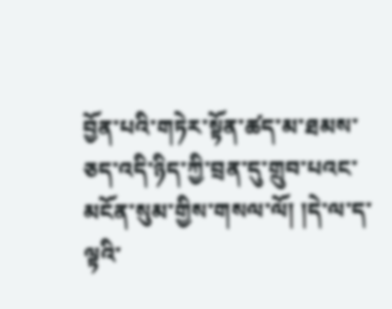བྱོན་པའི་གཏེར་སྟོན་ཚད་མ་ཐམས་ཅད་འདི་ཉིད་ཀྱི་བྲན་དུ་གྲུབ་པའང་མངོན་སུམ་གྱིས་གསལ་ལོ། །དེ་ལ་ད་ལྟའི་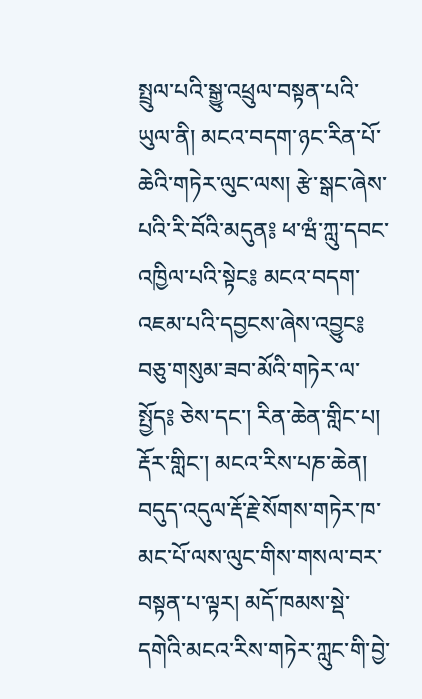སྤྲུལ་པའི་སྒྱུ་འཕྲུལ་བསྟན་པའི་ཡུལ་ནི། མངའ་བདག་ཉང་རིན་པོ་ཆེའི་གཏེར་ལུང་ལས། རྩེ་སྒང་ཞེས་པའི་རི་བོའི་མདུན༔ ཕ་ཝཾ་ཀླུ་དབང་འཁྱིལ་པའི་སྟེང༔ མངའ་བདག་འཇམ་པའི་དབྱངས་ཞེས་འབྱུང༔ བཅུ་གསུམ་ཟབ་མོའི་གཏེར་ལ་སྤྱོད༔ ཅེས་དང་། རིན་ཆེན་གླིང་པ། རྡོར་གླིང་། མངའ་རིས་པཎ་ཆེན། བདུད་འདུལ་རྡོ་རྗེ་སོགས་གཏེར་ཁ་མང་པོ་ལས་ལུང་གིས་གསལ་བར་བསྟན་པ་ལྟར། མདོ་ཁམས་སྡེ་དགེའི་མངའ་རིས་གཏེར་ཀླུང་གི་བྱེ་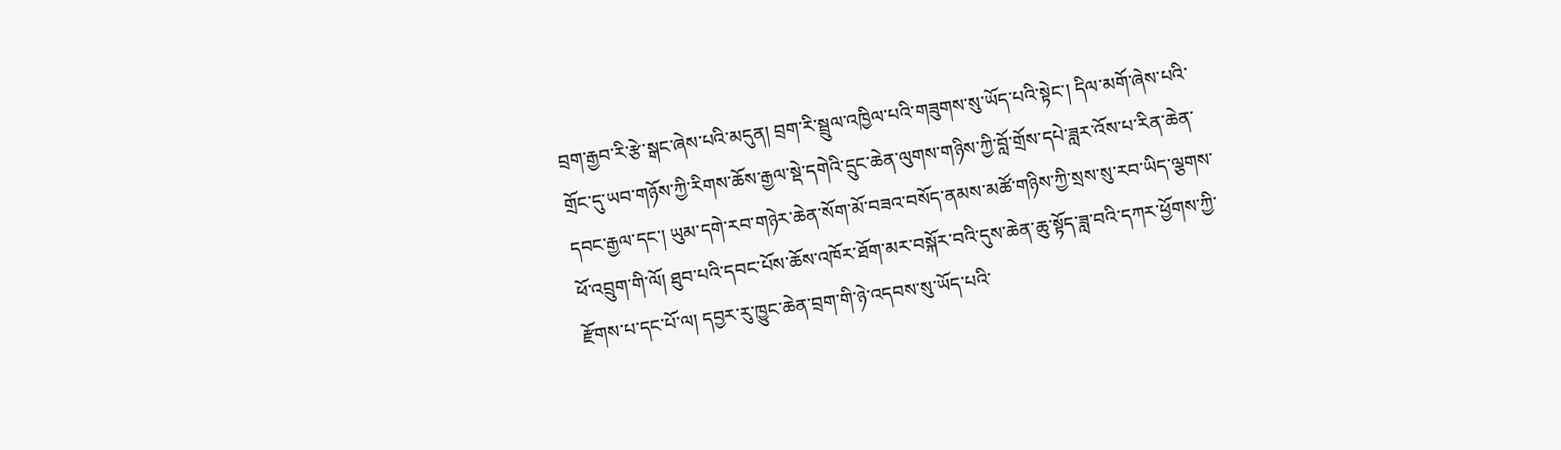བྲག་རྒྱབ་རི་རྩེ་སྒང་ཞེས་པའི་མདུན། བྲག་རི་སྦྲུལ་འཁྱིལ་པའི་གཟུགས་སུ་ཡོད་པའི་སྟེང་། དིལ་མགོ་ཞེས་པའི་གྲོང་དུ་ཡབ་གཉོས་ཀྱི་རིགས་ཆོས་རྒྱལ་སྡེ་དགེའི་དྲུང་ཆེན་ལུགས་གཉིས་ཀྱི་བློ་གྲོས་དཔེ་ཟླར་འོས་པ་རིན་ཆེན་དབང་རྒྱལ་དང་། ཡུམ་དགེ་རབ་གཉེར་ཆེན་སོག་མོ་བཟའ་བསོད་ནམས་མཚོ་གཉིས་ཀྱི་སྲས་སུ་རབ་ཡིད་ལྕགས་ཕོ་འབྲུག་གི་ལོ། ཐུབ་པའི་དབང་པོས་ཆོས་འཁོར་ཐོག་མར་བསྐོར་བའི་དུས་ཆེན་ཆུ་སྟོད་ཟླ་བའི་དཀར་ཕྱོགས་ཀྱི་རྫོགས་པ་དང་པོ་ལ། དབྱར་རུ་ཁྱུང་ཆེན་བྲག་གི་ཉེ་འདབས་སུ་ཡོད་པའི་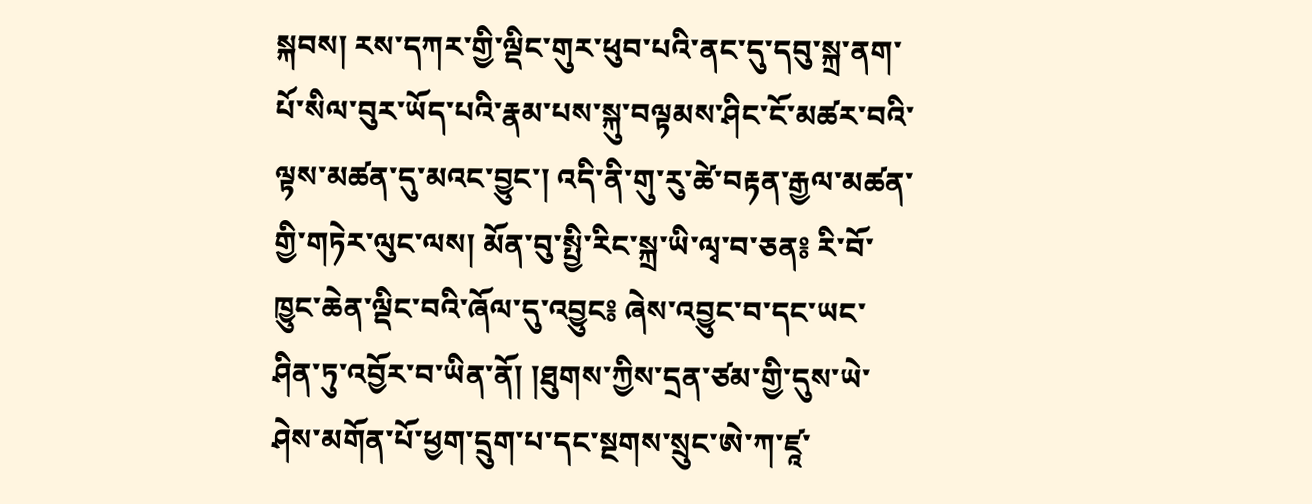སྐབས། རས་དཀར་གྱི་ལྡིང་གུར་ཕུབ་པའི་ནང་དུ་དབུ་སྐྲ་ནག་པོ་སིལ་བུར་ཡོད་པའི་རྣམ་པས་སྐུ་བལྟམས་ཤིང་ངོ་མཚར་བའི་ལྟས་མཚན་དུ་མའང་བྱུང་། འདི་ནི་གུ་རུ་ཚེ་བརྟན་རྒྱལ་མཚན་གྱི་གཏེར་ལུང་ལས། མོན་བུ་སྤྱི་རིང་སྐྲ་ཡི་ལྭ་བ་ཅན༔ རི་བོ་ཁྱུང་ཆེན་ལྡིང་བའི་ཞོལ་དུ་འབྱུང༔ ཞེས་འབྱུང་བ་དང་ཡང་ཤིན་ཏུ་འབྱོར་བ་ཡིན་ནོ། །ཐུགས་ཀྱིས་དྲན་ཙམ་གྱི་དུས་ཡེ་ཤེས་མགོན་པོ་ཕྱག་དྲུག་པ་དང་སྔགས་སྲུང་ཨེ་ཀ་ཛཱ་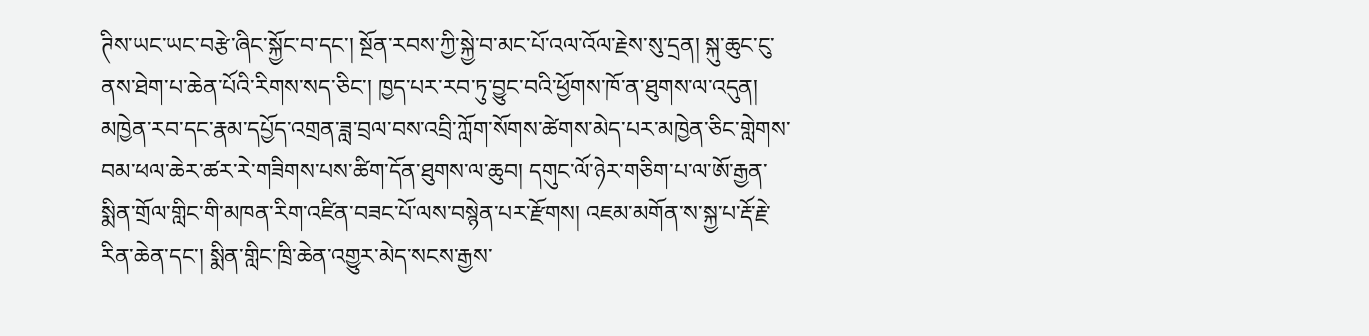ཊིས་ཡང་ཡང་བརྩེ་ཞིང་སྐྱོང་བ་དང་། སྔོན་རབས་ཀྱི་སྐྱེ་བ་མང་པོ་འལ་འོལ་རྗེས་སུ་དྲན། སྐུ་ཆུང་ངུ་ནས་ཐེག་པ་ཆེན་པོའི་རིགས་སད་ཅིང་། ཁྱད་པར་རབ་ཏུ་བྱུང་བའི་ཕྱོགས་ཁོ་ན་ཐུགས་ལ་འདུན། མཁྱེན་རབ་དང་རྣམ་དཔྱོད་འགྲན་ཟླ་བྲལ་བས་འབྲི་ཀློག་སོགས་ཚེགས་མེད་པར་མཁྱེན་ཅིང་གླེགས་བམ་ཕལ་ཆེར་ཚར་རེ་གཟིགས་པས་ཚིག་དོན་ཐུགས་ལ་ཆུབ། དགུང་ལོ་ཉེར་གཅིག་པ་ལ་ཨོ་རྒྱན་སྨིན་གྲོལ་གླིང་གི་མཁན་རིག་འཛིན་བཟང་པོ་ལས་བསྙེན་པར་རྫོགས། འཇམ་མགོན་ས་སྐྱ་པ་རྡོ་རྗེ་རིན་ཆེན་དང་། སྨིན་གླིང་ཁྲི་ཆེན་འགྱུར་མེད་སངས་རྒྱས་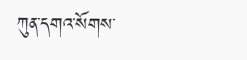ཀུན་དགའ་སོགས་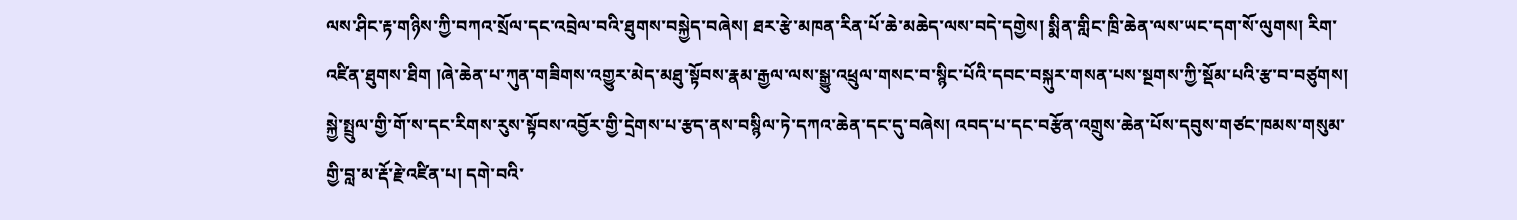ལས་ཤིང་རྟ་གཉིས་ཀྱི་བཀའ་སྲོལ་དང་འབྲེལ་བའི་ཐུགས་བསྐྱེད་བཞེས། ཐར་རྩེ་མཁན་རིན་པོ་ཆེ་མཆེད་ལས་བདེ་དགྱེས། སྨིན་གླིང་ཁྲི་ཆེན་ལས་ཡང་དག་སོ་ལུགས། རིག་འཛིན་ཐུགས་ཐིག །ཞེ་ཆེན་པ་ཀུན་གཟིགས་འགྱུར་མེད་མཐུ་སྟོབས་རྣམ་རྒྱལ་ལས་སྒྱུ་འཕྲུལ་གསང་བ་སྙིང་པོའི་དབང་བསྐུར་གསན་པས་སྔགས་ཀྱི་སྡོམ་པའི་རྩ་བ་བཙུགས། སྐྱེ་སྤྲུལ་གྱི་གོ་ས་དང་རིགས་རུས་སྟོབས་འབྱོར་གྱི་དྲེགས་པ་རྩད་ནས་བསྙིལ་ཏེ་དཀའ་ཆེན་དང་དུ་བཞེས། འབད་པ་དང་བརྩོན་འགྲུས་ཆེན་པོས་དབུས་གཙང་ཁམས་གསུམ་གྱི་བླ་མ་རྡོ་རྗེ་འཛིན་པ། དགེ་བའི་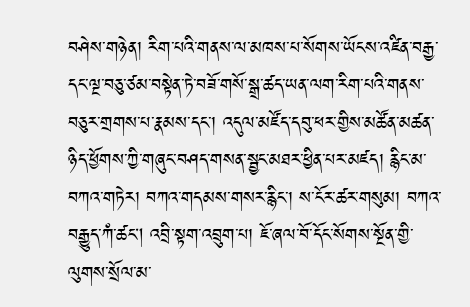བཤེས་གཉེན། རིག་པའི་གནས་ལ་མཁས་པ་སོགས་ཡོངས་འཛིན་བརྒྱ་དང་ལྔ་བཅུ་ཙམ་བསྟེན་ཏེ་བཟོ་གསོ་སྒྲ་ཚད་ཡན་ལག་རིག་པའི་གནས་བཅུར་གྲགས་པ་རྣམས་དང་། འདུལ་མཛོད་དབུ་ཕར་གྱིས་མཚོན་མཚན་ཉིད་ཕྱོགས་ཀྱི་གཞུང་བཤད་གསན་སྦྱང་མཐར་ཕྱིན་པར་མཛད། རྙིང་མ་བཀའ་གཏེར། བཀའ་གདམས་གསར་རྙིང་། ས་ངོར་ཚར་གསུམ། བཀའ་བརྒྱུད་ཀཾ་ཚང། འབྲི་སྟག་འབྲུག་པ། ཇོ་ཞལ་བོ་དོང་སོགས་སྔོན་གྱི་ལུགས་སྲོལ་མ་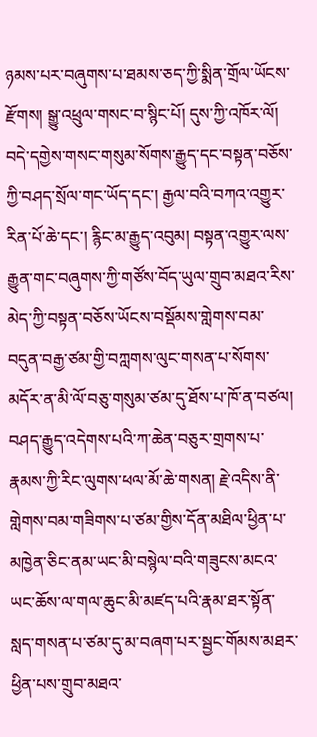ཉམས་པར་བཞུགས་པ་ཐམས་ཅད་ཀྱི་སྨིན་གྲོལ་ཡོངས་རྫོགས། སྒྱུ་འཕྲུལ་གསང་བ་སྙིང་པོ། དུས་ཀྱི་འཁོར་ལོ། བདེ་དགྱེས་གསང་གསུམ་སོགས་རྒྱུད་དང་བསྟན་བཅོས་ཀྱི་བཤད་སྲོལ་གང་ཡོད་དང་། རྒྱལ་བའི་བཀའ་འགྱུར་རིན་པོ་ཆེ་དང་། རྙིང་མ་རྒྱུད་འབུམ། བསྟན་འགྱུར་ལས་རྒྱུན་གང་བཞུགས་ཀྱི་གཙོས་བོད་ཡུལ་གྲུབ་མཐའ་རིས་མེད་ཀྱི་བསྟན་བཅོས་ཡོངས་བསྡོམས་གླེགས་བམ་བདུན་བརྒྱ་ཙམ་གྱི་བཀླགས་ལུང་གསན་པ་སོགས་མདོར་ན་མི་ལོ་བཅུ་གསུམ་ཙམ་དུ་ཐོས་པ་ཁོ་ན་བཙལ། བཤད་རྒྱུད་འདེགས་པའི་ཀ་ཆེན་བཅུར་གྲགས་པ་རྣམས་ཀྱི་རིང་ལུགས་ཕལ་མོ་ཆེ་གསན། རྗེ་འདིས་ནི་གླེགས་བམ་གཟིགས་པ་ཙམ་གྱིས་དོན་མཐིལ་ཕྱིན་པ་མཁྱེན་ཅིང་ནམ་ཡང་མི་བསྙེལ་བའི་གཟུངས་མངའ་ཡང་ཆོས་ལ་གལ་ཆུང་མི་མཛད་པའི་རྣམ་ཐར་སྟོན་སླད་གསན་པ་ཙམ་དུ་མ་བཞག་པར་སྦྱང་གོམས་མཐར་ཕྱིན་པས་གྲུབ་མཐའ་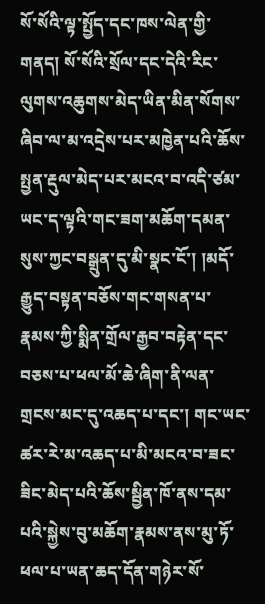སོ་སོའི་ལྟ་སྤྱོད་དང་ཁས་ལེན་གྱི་གནད། སོ་སོའི་སྲོལ་དང་དེའི་རིང་ལུགས་འཆུགས་མེད་ཡིན་མིན་སོགས་ཞིབ་ལ་མ་འདྲེས་པར་མཁྱེན་པའི་ཆོས་སྤྱན་རྡུལ་མེད་པར་མངའ་བ་འདི་ཙམ་ཡང་ད་ལྟའི་གང་ཟག་མཆོག་དམན་སུས་ཀྱང་བསྒྲུན་དུ་མི་སྣང་ངོ་། །མདོ་རྒྱུད་བསྟན་བཅོས་གང་གསན་པ་རྣམས་ཀྱི་སྨིན་གྲོལ་རྒྱབ་བརྟེན་དང་བཅས་པ་ཕལ་མོ་ཆེ་ཞིག་ནི་ལན་གྲངས་མང་དུ་འཆད་པ་དང་། གང་ཡང་ཚར་རེ་མ་འཆད་པ་མི་མངའ་བ་ཟང་ཟིང་མེད་པའི་ཆོས་སྦྱིན་ཁོ་ནས་དམ་པའི་སྐྱེས་བུ་མཆོག་རྣམས་ནས་མུ་ཏོ་ཕལ་པ་ཡན་ཆད་དོན་གཉེར་སོ་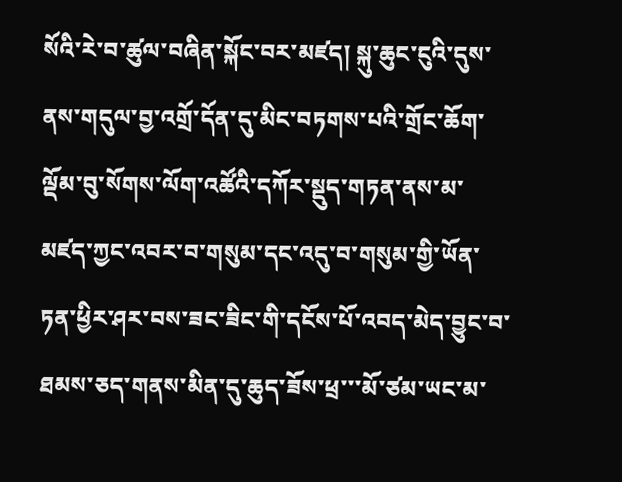སོའི་རེ་བ་ཚུལ་བཞིན་སྐོང་བར་མཛད། སྐུ་ཆུང་ངུའི་དུས་ནས་གདུལ་བྱ་འགྲོ་དོན་དུ་མིང་བཏགས་པའི་གྲོང་ཆོག་ལྡོམ་བུ་སོགས་ལོག་འཚོའི་དཀོར་སྡུད་གཏན་ནས་མ་མཛད་ཀྱང་འབར་བ་གསུམ་དང་འདུ་བ་གསུམ་གྱི་ཡོན་ཏན་ཕྱིར་ཤར་བས་ཟང་ཟིང་གི་དངོས་པོ་འབད་མེད་བྱུང་བ་ཐམས་ཅད་གནས་མིན་དུ་ཆུད་ཟོས་ཕྲ་་་མོ་ཙམ་ཡང་མ་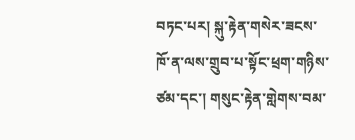བཏང་པར། སྐུ་རྟེན་གསེར་ཟངས་ཁོ་ན་ལས་གྲུབ་པ་སྟོང་ཕྲག་གཉིས་ཙམ་དང་། གསུང་རྟེན་གླེགས་བམ་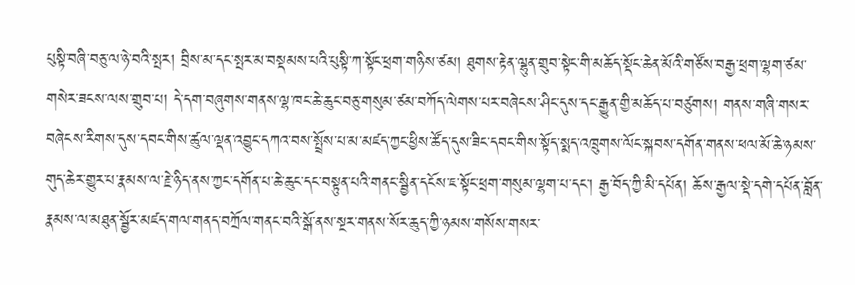པུསྟི་བཞི་བཅུ་ལ་ཉེ་བའི་སྤར། བྲིས་མ་དང་སྤར་མ་བསྡམས་པའི་པུསྟི་ཀ་སྟོང་ཕྲག་གཉིས་ཙམ། ཐུགས་རྟེན་ལྷུན་གྲུབ་སྟེང་གི་མཆོད་སྡོང་ཆེན་མོའི་གཙོས་བརྒྱ་ཕྲག་ལྷག་ཙམ་གསེར་ཟངས་ལས་གྲུབ་པ། དེ་དག་བཞུགས་གནས་ལྷ་ཁང་ཆེ་ཆུང་བཅུ་གསུམ་ཙམ་བཀོད་ལེགས་པར་བཞེངས་ཤིང་དུས་དང་རྒྱུན་གྱི་མཆོད་པ་བཙུགས། གནས་གཞི་གསར་བཞེངས་རིགས་དུས་དབང་གིས་ཚུལ་ལྡན་འབྱུང་དཀའ་བས་སྤྲོས་པ་མ་མཛད་ཀྱང་ཕྱིས་ཚོད་དུས་ཟིང་དབང་གིས་སྟོད་སྨད་འཁྲུགས་ལོང་སྐབས་དགོན་གནས་ཕལ་མོ་ཆེ་ཉམས་གུད་ཆེར་གྱུར་པ་རྣམས་ལ་རྗེ་ཉིད་ནས་ཀྱང་དགོན་པ་ཆེ་ཆུང་དང་བསྟུན་པའི་གནང་སྦྱིན་དངོས་ཇ་སྟོང་ཕྲག་གསུམ་ལྷག་པ་དང་། རྒྱ་བོད་ཀྱི་མི་དཔོན། ཆོས་རྒྱལ་སྡེ་དགེ་དཔོན་བློན་རྣམས་ལ་མཐུན་སྦྱོར་མཛད་གལ་གནད་བཀྲོལ་གནང་བའི་སྒོ་ནས་སྔར་གནས་སོར་ཆུད་ཀྱི་ཉམས་གསོས་གསར་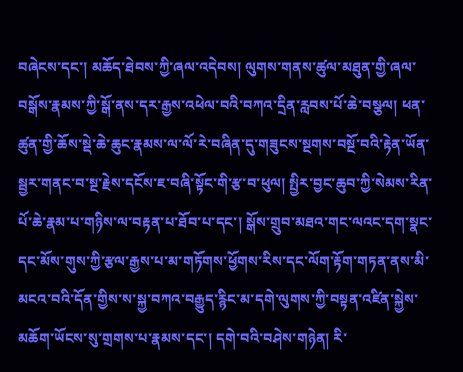བཞེངས་དང་། མཆོད་ཐེབས་ཀྱི་ཞལ་འདེབས། ལུགས་གནས་ཚུལ་མཐུན་གྱི་ཞལ་བསྒོས་རྣམས་ཀྱི་སྒོ་ནས་དར་རྒྱས་འཕེལ་བའི་བཀའ་དྲིན་རླབས་པོ་ཆེ་བསྩལ། ཕན་ཚུན་གྱི་ཆོས་སྡེ་ཆེ་ཆུང་རྣམས་ལ་ལོ་རེ་བཞིན་དུ་གཟུངས་སྔགས་བསྔོ་བའི་རྟེན་ཡོན་སྦྱར་གནང་བ་སྔ་རྗེས་དངོས་ཇ་བཞི་སྟོང་གི་རྩ་བ་ཕུལ། སྤྱིར་བྱང་ཆུབ་ཀྱི་སེམས་རིན་པོ་ཆེ་རྣམ་པ་གཉིས་ལ་བརྟན་པ་ཐོབ་པ་དང་། སྒོས་གྲུབ་མཐའ་གང་ལའང་དག་སྣང་དང་མོས་གུས་ཀྱི་རྩལ་རྒྱས་པ་མ་གཏོགས་ཕྱོགས་རིས་དང་ལོག་རྟོག་གཏན་ནས་མི་མངའ་བའི་དོན་གྱིས་ས་སྐྱ་བཀའ་བརྒྱུད་རྙིང་མ་དགེ་ལུགས་ཀྱི་བསྟན་འཛིན་སྐྱེས་མཆོག་ཡོངས་སུ་གྲགས་པ་རྣམས་དང་། དགེ་བའི་བཤེས་གཉེན། རི་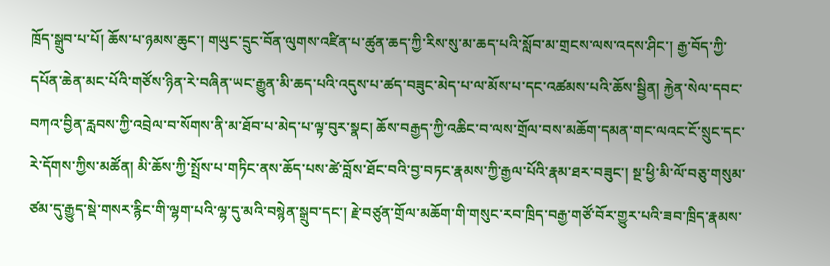ཁྲོད་སྒྲུབ་པ་པོ། ཆོས་པ་ཉམས་ཆུང་། གཡུང་དྲུང་བོན་ལུགས་འཛིན་པ་ཚུན་ཆད་ཀྱི་རིས་སུ་མ་ཆད་པའི་སློབ་མ་གྲངས་ལས་འདས་ཤིང་། རྒྱ་བོད་ཀྱི་དཔོན་ཆེན་མང་པོའི་གཙོས་ཉིན་རེ་བཞིན་ཡང་རྒྱུན་མི་ཆད་པའི་འདུས་པ་ཚད་བཟུང་མེད་པ་ལ་མོས་པ་དང་འཚམས་པའི་ཆོས་སྦྱིན། རྐྱེན་སེལ་དབང་བཀའ་བྱིན་རླབས་ཀྱི་འབྲེལ་བ་སོགས་ནི་མ་ཐོབ་པ་མེད་པ་ལྟ་བུར་སྣང། ཆོས་བརྒྱད་ཀྱི་འཆིང་བ་ལས་གྲོལ་བས་མཆོག་དམན་གང་ལའང་ངོ་སྲུང་དང་རེ་དོགས་ཀྱིས་མཚོན། མི་ཆོས་ཀྱི་སྤྲོས་པ་གཏིང་ནས་ཆོད་པས་ཚེ་བློས་ཐོང་བའི་བྱ་བཏང་རྣམས་ཀྱི་རྒྱལ་པོའི་རྣམ་ཐར་བཟུང་། སྔ་ཕྱི་མི་ལོ་བཅུ་གསུམ་ཙམ་དུ་རྒྱུད་སྡེ་གསར་རྙིང་གི་ལྷག་པའི་ལྷ་དུ་མའི་བསྙེན་སྒྲུབ་དང་། རྗེ་བཙུན་གྲོལ་མཆོག་གི་གསུང་རབ་ཁྲིད་བརྒྱ་གཙོ་བོར་གྱུར་པའི་ཟབ་ཁྲིད་རྣམས་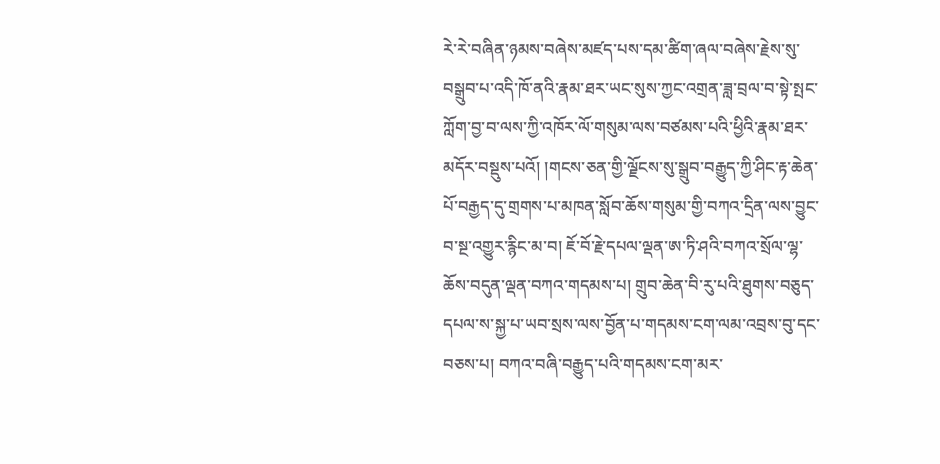རེ་རེ་བཞིན་ཉམས་བཞེས་མཛད་པས་དམ་ཚིག་ཞལ་བཞེས་རྗེས་སུ་བསྒྲུབ་པ་འདི་ཁོ་ནའི་རྣམ་ཐར་ཡང་སུས་ཀྱང་འགྲན་ཟླ་བྲལ་བ་སྟེ་སྤང་ཀློག་བྱ་བ་ལས་ཀྱི་འཁོར་ལོ་གསུམ་ལས་བཙམས་པའི་ཕྱིའི་རྣམ་ཐར་མདོར་བསྡུས་པའོ། །གངས་ཅན་གྱི་ལྗོངས་སུ་སྒྲུབ་བརྒྱུད་ཀྱི་ཤིང་རྟ་ཆེན་པོ་བརྒྱད་དུ་གྲགས་པ་མཁན་སློབ་ཆོས་གསུམ་གྱི་བཀའ་དྲིན་ལས་བྱུང་བ་སྔ་འགྱུར་རྙིང་མ་བ། ཇོ་བོ་རྗེ་དཔལ་ལྡན་ཨ་ཏི་ཤའི་བཀའ་སྲོལ་ལྷ་ཆོས་བདུན་ལྡན་བཀའ་གདམས་པ། གྲུབ་ཆེན་བི་རུ་པའི་ཐུགས་བཅུད་དཔལ་ས་སྐྱ་པ་ཡབ་སྲས་ལས་བྱོན་པ་གདམས་ངག་ལམ་འབྲས་བུ་དང་བཅས་པ། བཀའ་བཞི་བརྒྱུད་པའི་གདམས་ངག་མར་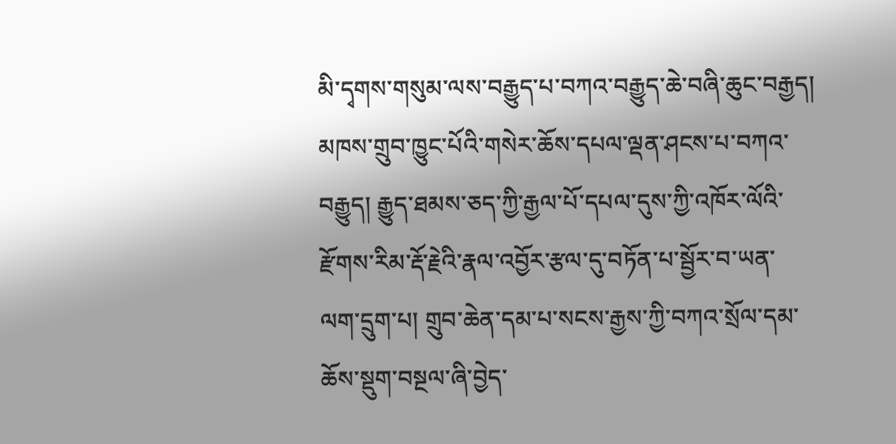མི་དྭགས་གསུམ་ལས་བརྒྱུད་པ་བཀའ་བརྒྱུད་ཆེ་བཞི་ཆུང་བརྒྱད། མཁས་གྲུབ་ཁྱུང་པོའི་གསེར་ཆོས་དཔལ་ལྡན་ཤངས་པ་བཀའ་བརྒྱུད། རྒྱུད་ཐམས་ཅད་ཀྱི་རྒྱལ་པོ་དཔལ་དུས་ཀྱི་འཁོར་ལོའི་རྫོགས་རིམ་རྡོ་རྗེའི་རྣལ་འབྱོར་རྩལ་དུ་བཏོན་པ་སྦྱོར་བ་ཡན་ལག་དྲུག་པ། གྲུབ་ཆེན་དམ་པ་སངས་རྒྱས་ཀྱི་བཀའ་སྲོལ་དམ་ཆོས་སྡུག་བསྔལ་ཞི་བྱེད་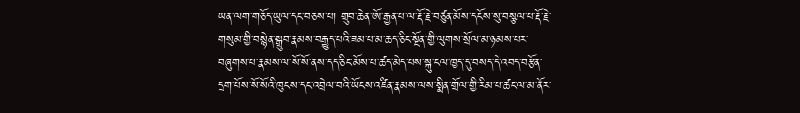ཡན་ལག་གཅོད་ཡུལ་དང་བཅས་པ། གྲུབ་ཆེན་ཨོ་རྒྱན་པ་ལ་རྡོ་རྗེ་བཙུན་མོས་དངོས་སུ་བསྩལ་པ་རྡོ་རྗེ་གསུམ་གྱི་བསྙེན་སྒྲུབ་རྣམས་བརྒྱུད་པའི་ཟམ་པ་མ་ཆད་ཅིང་སྔོན་གྱི་ལུགས་སྲོལ་མ་ཉམས་པར་བཞུགས་པ་རྣམས་ལ་སོ་སོ་ནས་དད་ཅིང་མོས་པ་ཚད་མེད་པས་སྐུ་ངལ་ཁྱད་དུ་བསད་དེ་འབད་བརྩོན་དྲག་པོས་སོ་སོའི་ཁུངས་དང་འབྲེལ་བའི་ཡོངས་འཛིན་རྣམས་ལས་སྨིན་གྲོལ་གྱི་རིམ་པ་ཚང་ལ་མ་ནོར་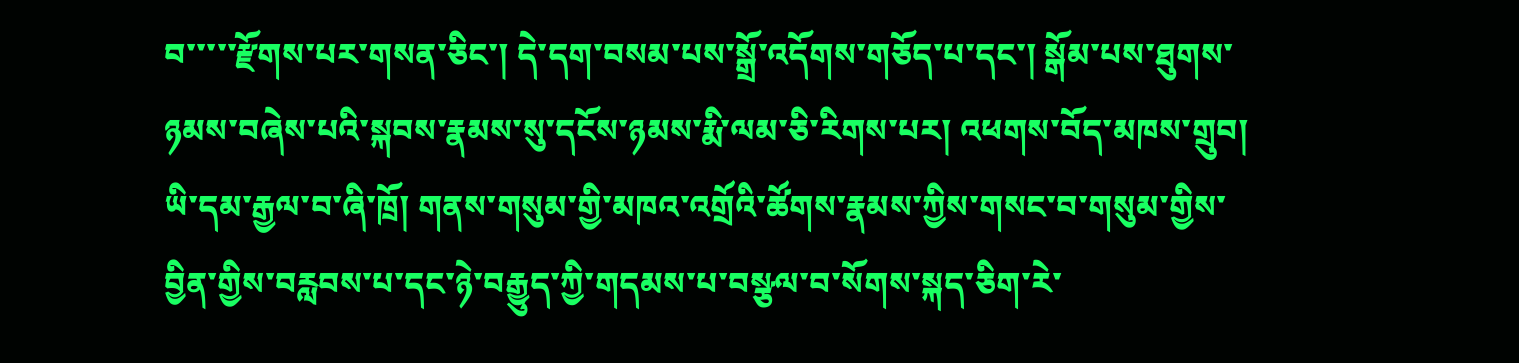བ་་་་་རྫོགས་པར་གསན་ཅིང་། དེ་དག་བསམ་པས་སྒྲོ་འདོགས་གཅོད་པ་དང་། སྒོམ་པས་ཐུགས་ཉམས་བཞེས་པའི་སྐབས་རྣམས་སུ་དངོས་ཉམས་རྨི་ལམ་ཅི་རིགས་པར། འཕགས་བོད་མཁས་གྲུབ། ཡི་དམ་རྒྱལ་བ་ཞི་ཁྲོ། གནས་གསུམ་གྱི་མཁའ་འགྲོའི་ཚོགས་རྣམས་ཀྱིས་གསང་བ་གསུམ་གྱིས་བྱིན་གྱིས་བརླབས་པ་དང་ཉེ་བརྒྱུད་ཀྱི་གདམས་པ་བསྩལ་བ་སོགས་སྐད་ཅིག་རེ་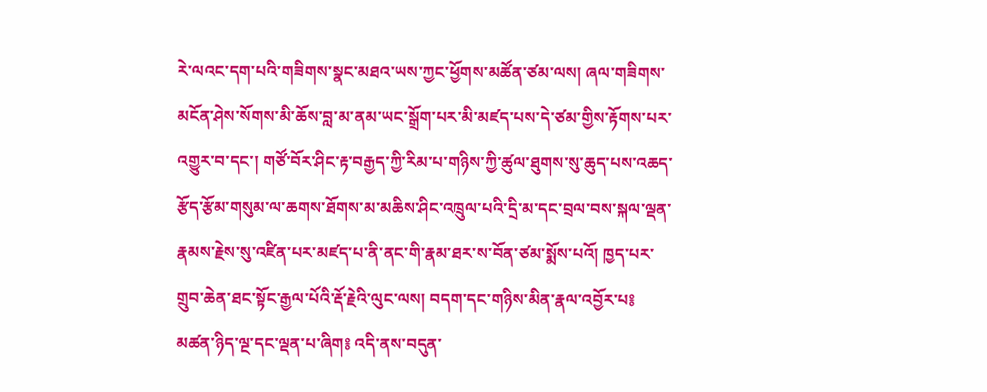རེ་ལའང་དག་པའི་གཟིགས་སྣང་མཐའ་ཡས་ཀྱང་ཕྱོགས་མཚོན་ཙམ་ལས། ཞལ་གཟིགས་མངོན་ཤེས་སོགས་མི་ཆོས་བླ་མ་ནམ་ཡང་སྒྲོག་པར་མི་མཛད་པས་དེ་ཙམ་གྱིས་རྟོགས་པར་འགྱུར་བ་དང་། གཙོ་བོར་ཤིང་རྟ་བརྒྱད་ཀྱི་རིམ་པ་གཉིས་ཀྱི་ཚུལ་ཐུགས་སུ་ཆུད་པས་འཆད་རྩོད་རྩོམ་གསུམ་ལ་ཆགས་ཐོགས་མ་མཆིས་ཤིང་འཁྲུལ་པའི་དྲི་མ་དང་བྲལ་བས་སྐལ་ལྡན་རྣམས་རྗེས་སུ་འཛིན་པར་མཛད་པ་ནི་ནང་གི་རྣམ་ཐར་ས་བོན་ཙམ་སྨོས་པའོ། ཁྱད་པར་གྲུབ་ཆེན་ཐང་སྟོང་རྒྱལ་པོའི་རྡོ་རྗེའི་ལུང་ལས། བདག་དང་གཉིས་མིན་རྣལ་འབྱོར་པ༔ མཚན་ཉིད་ལྔ་དང་ལྡན་པ་ཞིག༔ འདི་ནས་བདུན་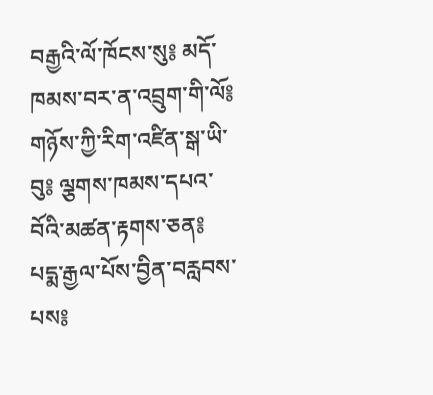བརྒྱའི་ལོ་ཁོངས་སུ༔ མདོ་ཁམས་བར་ན་འབྲུག་གི་ལོ༔ གཉོས་ཀྱི་རིག་འཛིན་སྒ་ཡི་བུ༔ ལྕགས་ཁམས་དཔའ་བོའི་མཚན་རྟགས་ཅན༔ པདྨ་རྒྱལ་པོས་བྱིན་བརླབས་པས༔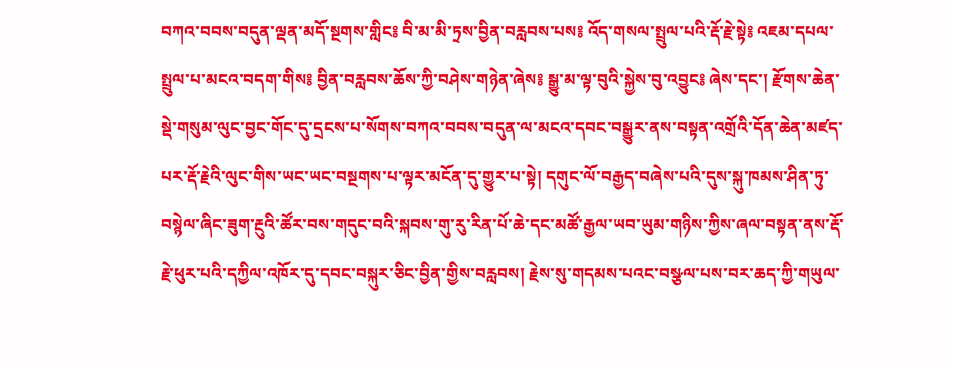བཀའ་བབས་བདུན་ལྡན་མདོ་སྔགས་གླིང༔ བི་མ་མི་ཏྲས་བྱིན་བརླབས་པས༔ འོད་གསལ་སྤྲུལ་པའི་རྡོ་རྗེ་སྟེ༔ འཇམ་དཔལ་སྤྲུལ་པ་མངའ་བདག་གིས༔ བྱིན་བརླབས་ཆོས་ཀྱི་བཤེས་གཉེན་ཞེས༔ སྒྱུ་མ་ལྟ་བུའི་སྐྱེས་བུ་འབྱུང༔ ཞེས་དང་། རྫོགས་ཆེན་སྡེ་གསུམ་ལུང་བྱང་གོང་དུ་དྲངས་པ་སོགས་བཀའ་བབས་བདུན་ལ་མངའ་དབང་བསྒྱུར་ནས་བསྟན་འགྲོའི་དོན་ཆེན་མཛད་པར་རྡོ་རྗེའི་ལུང་གིས་ཡང་ཡང་བསྔགས་པ་ལྟར་མངོན་དུ་གྱུར་པ་སྟེ། དགུང་ལོ་བརྒྱད་བཞེས་པའི་དུས་སྐུ་ཁམས་ཤིན་ཏུ་བསྙེལ་ཞིང་ཟུག་རྔུའི་ཚོར་བས་གདུང་བའི་སྐབས་གུ་རུ་རིན་པོ་ཆེ་དང་མཚོ་རྒྱལ་ཡབ་ཡུམ་གཉིས་ཀྱིས་ཞལ་བསྟན་ནས་རྡོ་རྗེ་ཕུར་པའི་དཀྱིལ་འཁོར་དུ་དབང་བསྐུར་ཅིང་བྱིན་གྱིས་བརླབས། རྗེས་སུ་གདམས་པའང་བསྩལ་པས་བར་ཆད་ཀྱི་གཡུལ་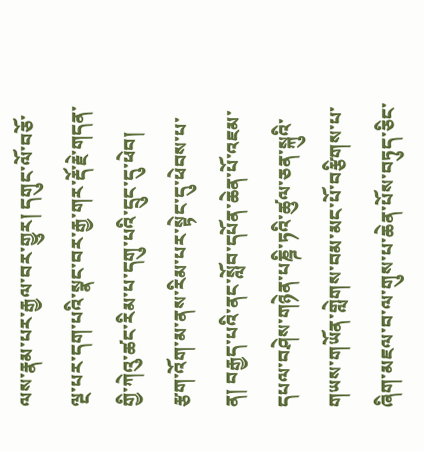ལས་རྣམ་པར་རྒྱལ་བར་གྱུར། དགུང་ལོ་བཅོ་ལྔ་པར་དག་པའི་སྣང་བར་རྒྱ་གར་རྡོ་རྗེ་གདན་གྱི་ཀེའུ་ཚང་རིམ་པ་དགུ་པའི་དྲུང་དུ་ཕེབ། རྩག་འོག་མ་ནས་རིམ་པར་སྟེང་དུ་ཕེབས་པ་ན། བརྒྱད་པའི་ནང་སློབ་དཔོན་ཆེན་པོ་འཇམ་དཔལ་བཤེས་གཉེན་པཎྜི་ཏའི་ཚུལ་ཅན་སྐུའི་གཡས་གཡོན་གླེགས་བམ་མང་པོ་བརྩིགས་པ་ཞིག་མཇལ་བ་ལ་གུས་པ་ཆེན་པོས་བཏུད་ཅིང་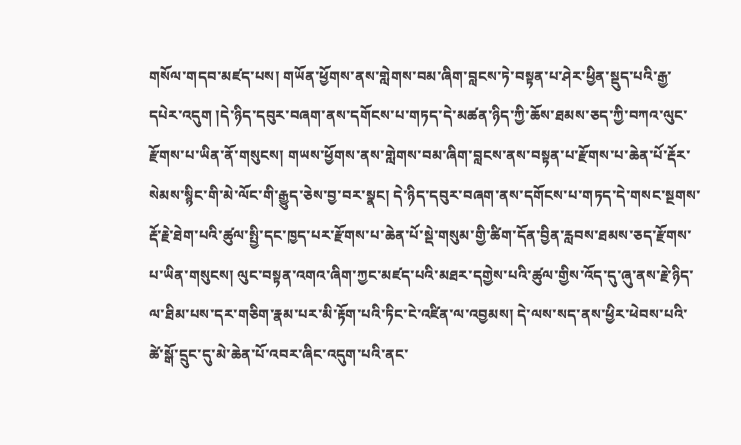གསོལ་གདབ་མཛད་པས། གཡོན་ཕྱོགས་ནས་གླེགས་བམ་ཞིག་བླངས་ཏེ་བསྟན་པ་ཤེར་ཕྱིན་སྡུད་པའི་རྒྱ་དཔེར་འདུག །དེ་ཉིད་དབུར་བཞག་ནས་དགོངས་པ་གཏད་དེ་མཚན་ཉིད་ཀྱི་ཆོས་ཐམས་ཅད་ཀྱི་བཀའ་ལུང་རྫོགས་པ་ཡིན་ནོ་གསུངས། གཡས་ཕྱོགས་ནས་གླེགས་བམ་ཞིག་བླངས་ནས་བསྟན་པ་རྫོགས་པ་ཆེན་པོ་རྡོར་སེམས་སྙིང་གི་མེ་ལོང་གི་རྒྱུད་ཅེས་བྱ་བར་སྣང། དེ་ཉིད་དབུར་བཞག་ནས་དགོངས་པ་གཏད་དེ་གསང་སྔགས་རྡོ་རྗེ་ཐེག་པའི་ཚུལ་སྤྱི་དང་ཁྱད་པར་རྫོགས་པ་ཆེན་པོ་སྡེ་གསུམ་གྱི་ཚིག་དོན་བྱིན་རླབས་ཐམས་ཅད་རྫོགས་པ་ཡིན་གསུངས། ལུང་བསྟན་འགའ་ཞིག་ཀྱང་མཛད་པའི་མཐར་དགྱེས་པའི་ཚུལ་གྱིས་འོད་དུ་ཞུ་ནས་རྗེ་ཉིད་ལ་ཐིམ་པས་དར་གཅིག་རྣམ་པར་མི་རྟོག་པའི་ཏིང་ངེ་འཛིན་ལ་འབྱམས། དེ་ལས་སད་ནས་ཕྱིར་ཕེབས་པའི་ཚེ་སྒོ་དྲུང་དུ་མེ་ཆེན་པོ་འབར་ཞིང་འདུག་པའི་ནང་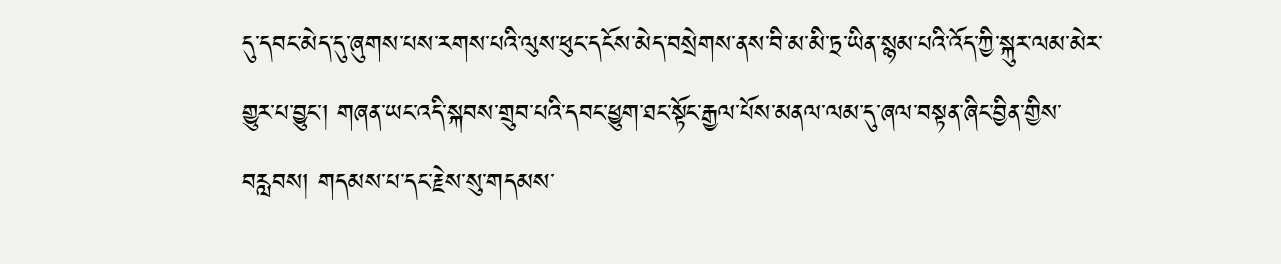དུ་དབང་མེད་དུ་ཞུགས་པས་རགས་པའི་ལུས་ཕུང་དངོས་མེད་བསྲེགས་ནས་བི་མ་མི་ཏྲ་ཡིན་སྙམ་པའི་འོད་ཀྱི་སྐུར་ལམ་མེར་གྱུར་པ་བྱུང་། གཞན་ཡང་འདི་སྐབས་གྲུབ་པའི་དབང་ཕྱུག་ཐང་སྟོང་རྒྱལ་པོས་མནལ་ལམ་དུ་ཞལ་བསྟན་ཞིང་བྱིན་གྱིས་བརླབས། གདམས་པ་དང་རྗེས་སུ་གདམས་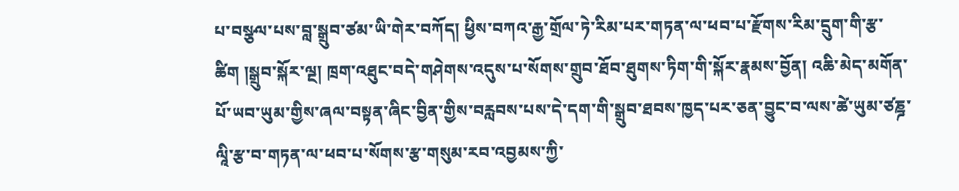པ་བསྩལ་པས་བླ་སྒྲུབ་ཙམ་ཡི་གེར་བཀོད། ཕྱིས་བཀའ་རྒྱ་གྲོལ་ཏེ་རིམ་པར་གཏན་ལ་ཕབ་པ་རྫོགས་རིམ་དྲུག་གི་རྩ་ཚིག །སྒྲུབ་སྐོར་ལྔ། ཁྲག་འཐུང་བདེ་གཤེགས་འདུས་པ་སོགས་གྲུབ་ཐོབ་ཐུགས་ཏིག་གི་སྐོར་རྣམས་བྱོན། འཆི་མེད་མགོན་པོ་ཡབ་ཡུམ་གྱིས་ཞལ་བསྟན་ཞིང་བྱིན་གྱིས་བརླབས་པས་དེ་དག་གི་སྒྲུབ་ཐབས་ཁྱད་པར་ཅན་བྱུང་བ་ལས་ཚེ་ཡུམ་ཙཎྜ་ལཱི་རྩ་བ་གཏན་ལ་ཕབ་པ་སོགས་རྩ་གསུམ་རབ་འབྱམས་ཀྱི་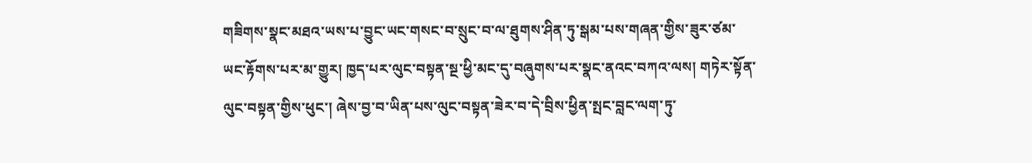གཟིགས་སྣང་མཐའ་ཡས་པ་བྱུང་ཡང་གསང་བ་སྲུང་བ་ལ་ཐུགས་ཤིན་ཏུ་སྒམ་པས་གཞན་གྱིས་ཟུར་ཙམ་ཡང་རྟོགས་པར་མ་གྱུར། ཁྱད་པར་ལུང་བསྟན་སྔ་ཕྱི་མང་དུ་བཞུགས་པར་སྣང་ནའང་བཀའ་ལས། གཏེར་སྟོན་ལུང་བསྟན་གྱིས་ཕུང་། ཞེས་བྱ་བ་ཡིན་པས་ལུང་བསྟན་ཟེར་བ་དེ་བྲིས་ཕྱིན་སྤང་བླང་ལག་ཏུ་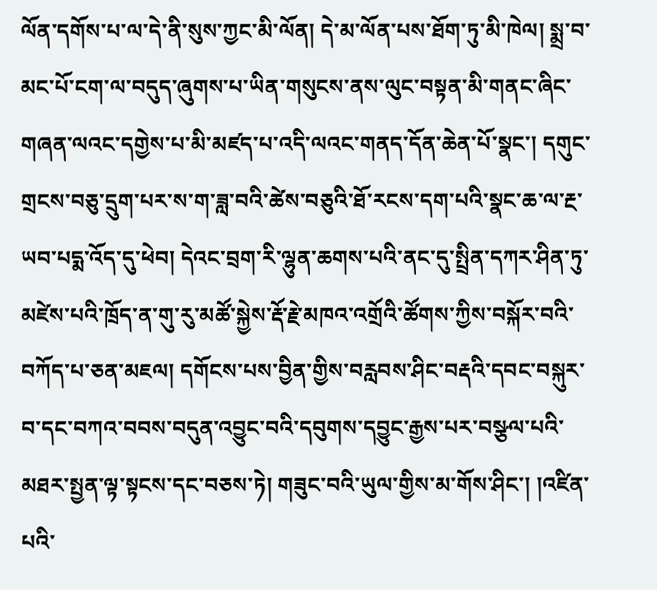ལོན་དགོས་པ་ལ་དེ་ནི་སུས་ཀྱང་མི་ལོན། དེ་མ་ལོན་པས་ཐོག་ཏུ་མི་ཁེལ། སྨྲ་བ་མང་པོ་ངག་ལ་བདུད་ཞུགས་པ་ཡིན་གསུངས་ནས་ལུང་བསྟན་མི་གནང་ཞིང་གཞན་ལའང་དགྱེས་པ་མི་མཛད་པ་འདི་ལའང་གནད་དོན་ཆེན་པོ་སྣང་། དགུང་གྲངས་བཅུ་དྲུག་པར་ས་ག་ཟླ་བའི་ཚེས་བཅུའི་ཐོ་རངས་དག་པའི་སྣང་ཆ་ལ་རྔ་ཡབ་པདྨ་འོད་དུ་ཕེབ། དེའང་བྲག་རི་ལྷུན་ཆགས་པའི་ནང་དུ་སྤྲིན་དཀར་ཤིན་ཏུ་མཛེས་པའི་ཁྲོད་ན་གུ་རུ་མཚོ་སྐྱེས་རྡོ་རྗེ་མཁའ་འགྲོའི་ཚོགས་ཀྱིས་བསྐོར་བའི་བཀོད་པ་ཅན་མཇལ། དགོངས་པས་བྱིན་གྱིས་བརླབས་ཤིང་བརྡའི་དབང་བསྐུར་བ་དང་བཀའ་བབས་བདུན་འབྱུང་བའི་དབུགས་དབྱུང་རྒྱས་པར་བསྩལ་པའི་མཐར་སྤྱན་ལྟ་སྟངས་དང་བཅས་ཏེ། གཟུང་བའི་ཡུལ་གྱིས་མ་གོས་ཤིང་། །འཛིན་པའི་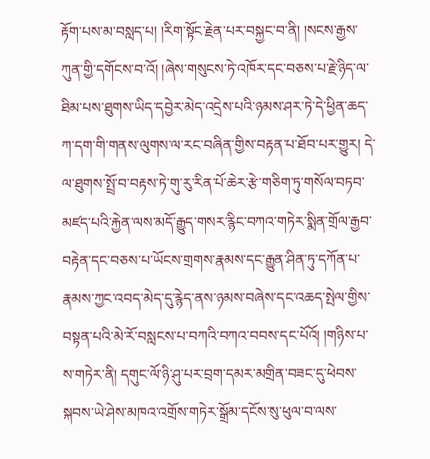རྟོག་པས་མ་བསླད་པ། །རིག་སྟོང་རྗེན་པར་བསྐྱང་བ་ནི། །སངས་རྒྱས་ཀུན་གྱི་དགོངས་བ་འོ། །ཞེས་གསུངས་ཏེ་འཁོར་དང་བཅས་པ་རྗེ་ཉིད་ལ་ཐིམ་པས་ཐུགས་ཡིད་དབྱེར་མེད་འདྲེས་པའི་ཉམས་ཤར་ཏེ་དེ་ཕྱིན་ཆད་ཀ་དག་གི་གནས་ལུགས་ལ་རང་བཞིན་གྱིས་བརྟན་པ་ཐོབ་པར་གྱུར། དེ་ལ་ཐུགས་སྤྲོ་བ་བརྟས་ཏེ་གུ་རུ་རིན་པོ་ཆེར་རྩེ་གཅིག་ཏུ་གསོལ་བཏབ་མཛད་པའི་རྐྱེན་ལས་མདོ་རྒྱུད་གསར་རྙིང་བཀའ་གཏེར་སྨིན་གྲོལ་རྒྱབ་བརྟེན་དང་བཅས་པ་ཡོངས་གྲགས་རྣམས་དང་རྒྱུན་ཤིན་ཏུ་དཀོན་པ་རྣམས་ཀྱང་འབད་མེད་དུ་རྙེད་ནས་ཉམས་བཞེས་དང་འཆད་སྤེལ་གྱིས་བསྟན་པའི་མེ་རོ་བསླངས་པ་བཀའི་བཀའ་བབས་དང་པོའོ། །གཉིས་པ་ས་གཏེར་ནི། དགུང་ལོ་ཉི་ཤུ་པར་བྲག་དམར་མགྲིན་བཟང་དུ་ཕེབས་སྐབས་ཡེ་ཤེས་མཁའ་འགྲོས་གཏེར་སྒྲོམ་དངོས་སུ་ཕུལ་བ་ལས་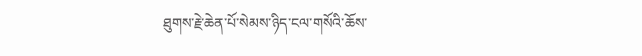ཐུགས་རྗེ་ཆེན་པོ་སེམས་ཉིད་ངལ་གསོའི་ཆོས་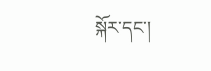སྐོར་དང་།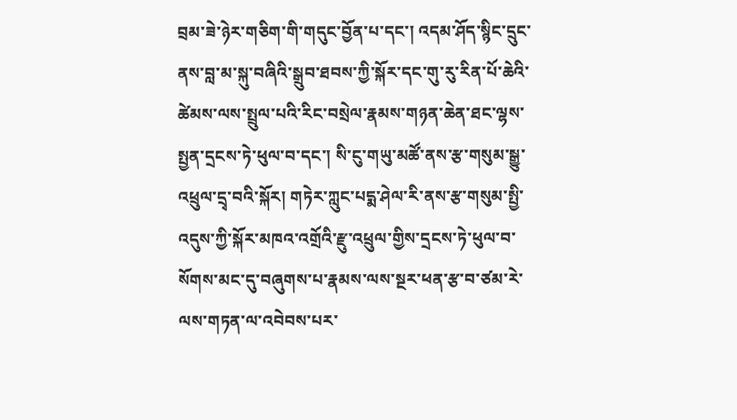བྲམ་ཟེ་ཉེར་གཅིག་གི་གདུང་བྱོན་པ་དང་། འདམ་ཤོད་སྙིང་དྲུང་ནས་བླ་མ་སྐུ་བཞིའི་སྒྲུབ་ཐབས་ཀྱི་སྐོར་དང་གུ་རུ་རིན་པོ་ཆེའི་ཚེམས་ལས་སྤྲུལ་པའི་རིང་བསྲེལ་རྣམས་གཉན་ཆེན་ཐང་ལྷས་སྤྱན་དྲངས་ཏེ་ཕུལ་བ་དང་། སི་ངུ་གཡུ་མཚོ་ནས་རྩ་གསུམ་སྒྱུ་འཕྲུལ་དྲྭ་བའི་སྐོར། གཏེར་ཀླུང་པདྨ་ཤེལ་རི་ནས་རྩ་གསུམ་སྤྱི་འདུས་ཀྱི་སྐོར་མཁའ་འགྲོའི་རྫུ་འཕྲུལ་གྱིས་དྲངས་ཏེ་ཕུལ་བ་སོགས་མང་དུ་བཞུགས་པ་རྣམས་ལས་སྔར་ཕན་རྩ་བ་ཙམ་རེ་ལས་གཏན་ལ་འབེབས་པར་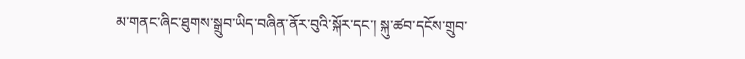མ་གནང་ཞིང་ཐུགས་སྒྲུབ་ཡིད་བཞིན་ནོར་བུའི་སྐོར་དང་། སྐུ་ཚབ་དངོས་གྲུབ་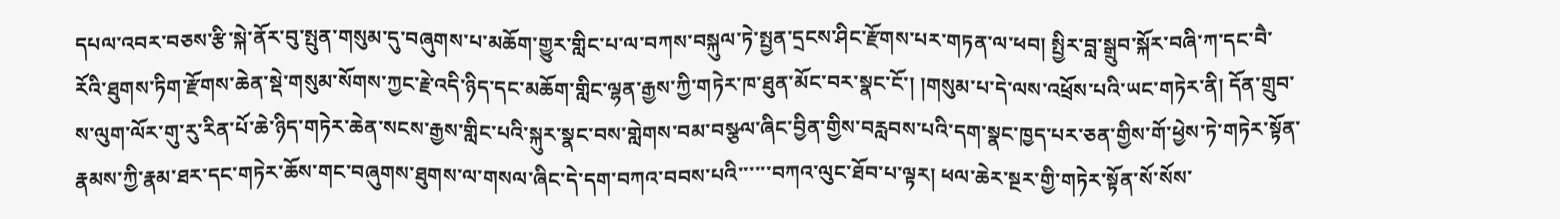དཔལ་འབར་བཅས་རྩི་སྐེ་ནོར་བུ་སྤུན་གསུམ་དུ་བཞུགས་པ་མཆོག་གྱུར་གླིང་པ་ལ་བཀས་བསྐུལ་ཏེ་སྤྱན་དྲངས་ཤིང་རྫོགས་པར་གཏན་ལ་ཕབ། སྤྱིར་བླ་སྒྲུབ་སྐོར་བཞི་ཀ་དང་བཻ་རོའི་ཐུགས་ཏིག་རྫོགས་ཆེན་སྡེ་གསུམ་སོགས་ཀྱང་རྗེ་འདི་ཉིད་དང་མཆོག་གླིང་ལྷན་རྒྱས་ཀྱི་གཏེར་ཁ་ཐུན་མོང་བར་སྣང་ངོ་། །གསུམ་པ་དེ་ལས་འཕྲོས་པའི་ཡང་གཏེར་ནི། དོན་གྲུབ་ས་ལུག་ལོར་གུ་རུ་རིན་པོ་ཆེ་ཉིད་གཏེར་ཆེན་སངས་རྒྱས་གླིང་པའི་སྐུར་སྣང་བས་གླེགས་བམ་བསྩལ་ཞིང་བྱིན་གྱིས་བརླབས་པའི་དག་སྣང་ཁྱད་པར་ཅན་གྱིས་གོ་ཕྱེས་ཏེ་གཏེར་སྟོན་རྣམས་ཀྱི་རྣམ་ཐར་དང་གཏེར་ཆོས་གང་བཞུགས་ཐུགས་ལ་གསལ་ཞིང་དེ་དག་བཀའ་བབས་པའི་་་་་་བཀའ་ལུང་ཐོབ་པ་ལྟར། ཕལ་ཆེར་སྔར་གྱི་གཏེར་སྟོན་སོ་སོས་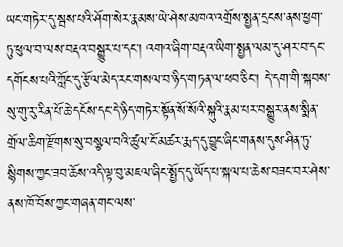ཡང་གཏེར་དུ་སྦས་པའི་ཤོག་སེར་རྣམས་ཡེ་ཤེས་མཁའ་འགྲོས་སྤྱན་དྲངས་ནས་ཕྱག་ཏུ་ཕུལ་བ་ལས་བརྡའ་བསྒྱུར་པ་དང་། འགའ་ཞིག་བརྡའ་ཡིག་སྤྱན་ལམ་དུ་ཤར་བ་དང་དགོངས་པའི་ཀློང་དུ་རྩོལ་མེད་རང་གསལ་བ་ཉིད་གཏན་ལ་ཕབ་ཅིང་། དེ་དག་གི་སྐབས་སུ་གུ་རུ་རིན་པོ་ཆེ་དངོས་དང་དེ་ཉིད་གཏེར་སྟོན་སོ་སོའི་སྐུའི་རྣམ་པར་བསྒྱུར་ནས་སྨིན་གྲོལ་ཆིག་རྫོགས་སུ་བསྩལ་བའི་ཚུལ་ངོ་མཚར་རྨད་དུ་བྱུང་ཞིང་གནས་དུས་ཤིན་ཏུ་སྙིགས་ཀྱང་ཟབ་ཆོས་འདི་ལྟ་བུ་མཇལ་ཞིང་སྤྱོད་དུ་ཡོད་པ་སྐལ་པ་ཆེས་བཟང་བར་ཤེས་ནས་ཁོ་བོས་ཀྱང་གཞན་གང་ལས་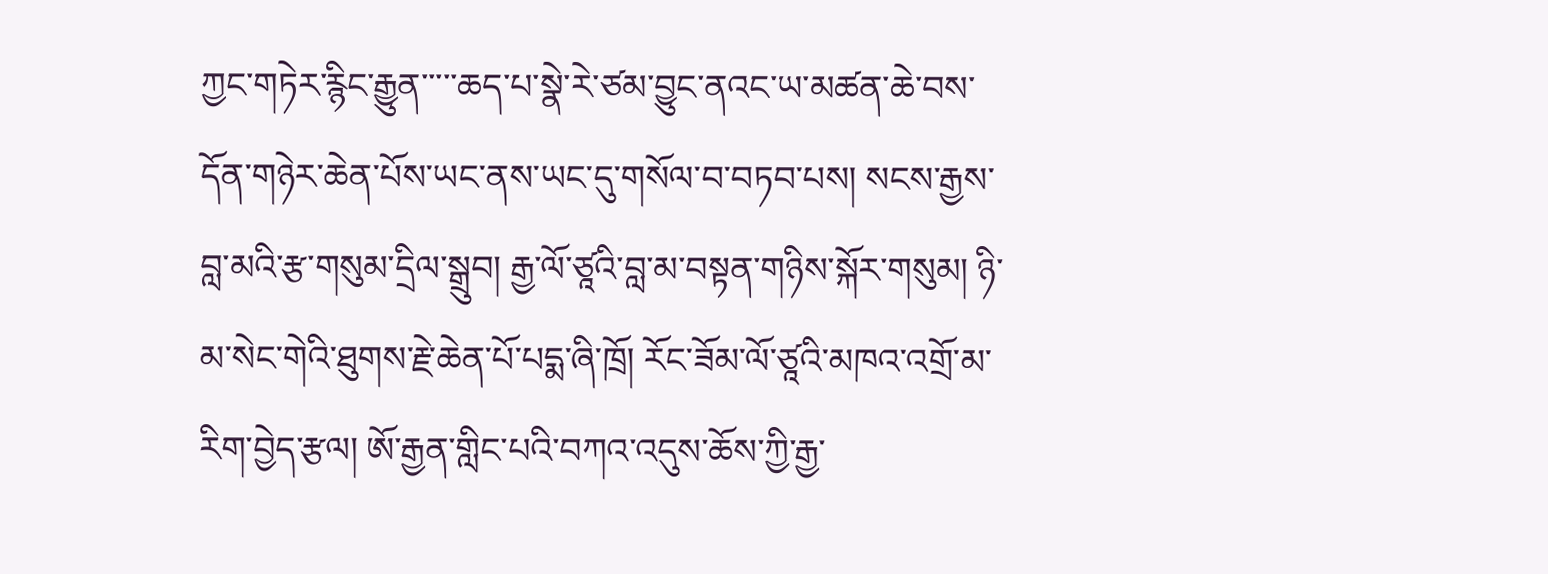ཀྱང་གཏེར་རྙིང་རྒྱུན་་་་་ཆད་པ་སྣེ་རེ་ཙམ་བྱུང་ནའང་ཡ་མཚན་ཆེ་བས་དོན་གཉེར་ཆེན་པོས་ཡང་ནས་ཡང་དུ་གསོལ་བ་བཏབ་པས། སངས་རྒྱས་བླ་མའི་རྩ་གསུམ་དྲིལ་སྒྲུབ། རྒྱ་ལོ་ཙཱའི་བླ་མ་བསྟན་གཉིས་སྐོར་གསུམ། ཉི་མ་སེང་གེའི་ཐུགས་རྗེ་ཆེན་པོ་པདྨ་ཞི་ཁྲོ། རོང་ཟོམ་ལོ་ཙཱའི་མཁའ་འགྲོ་མ་རིག་བྱེད་རྩལ། ཨོ་རྒྱན་གླིང་པའི་བཀའ་འདུས་ཆོས་ཀྱི་རྒྱ་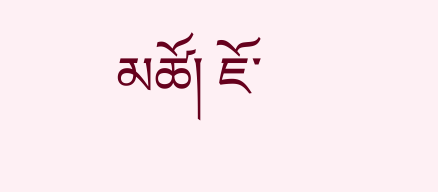མཚོ། ཇོ་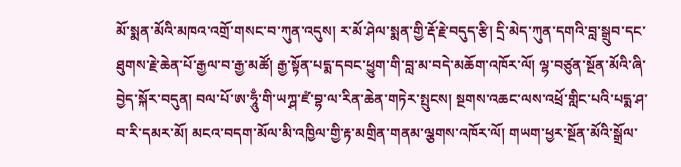མོ་སྨན་མོའི་མཁའ་འགྲོ་གསང་བ་ཀུན་འདུས། ར་མོ་ཤེལ་སྨན་གྱི་རྡོ་རྗེ་བདུད་རྩི། དྲི་མེད་ཀུན་དགའི་བླ་སྒྲུབ་དང་ཐུགས་རྗེ་ཆེན་པོ་རྒྱལ་བ་རྒྱ་མཚོ། རྒྱ་སྟོན་པདྨ་དབང་ཕྱུག་གི་བླ་མ་བདེ་མཆོག་འཁོར་ལོ། ལྷ་བཙུན་སྔོན་མོའི་ཞི་བྱེད་སྐོར་བདུན། བལ་པོ་ཨ་ཧཱུྃ་གི་ཡཀྴ་ཛཾ་བྷ་ལ་རིན་ཆེན་གཏེར་སྤུངས། སྔགས་འཆང་ལས་འཕྲོ་གླིང་པའི་པདྨ་ཤ་བ་རི་དམར་མོ། མངའ་བདག་མོལ་མི་འཁྱིལ་གྱི་རྟ་མགྲིན་གནམ་ལྕགས་འཁོར་ལོ། གཡག་ཕྱར་སྔོན་མོའི་སྒྲོལ་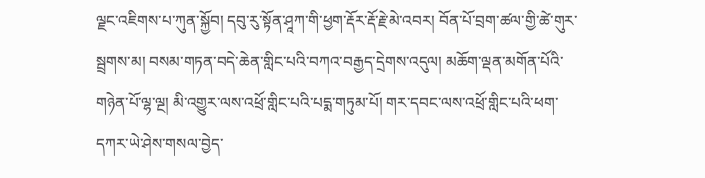ལྗང་འཇིགས་པ་ཀུན་སྐྱོབ། དབུ་རུ་སྟོན་ཤཱཀ་གི་ཕྱག་རྡོར་རྡོ་རྗེ་མེ་འབར། བོན་པོ་བྲག་ཚལ་གྱི་ཚེ་གུར་སྦྲགས་མ། བསམ་གཏན་བདེ་ཆེན་གླིང་པའི་བཀའ་བརྒྱད་དྲེགས་འདུལ། མཆོག་ལྡན་མགོན་པོའི་གཉེན་པོ་ལྷ་ལྔ། མི་འགྱུར་ལས་འཕྲོ་གླིང་པའི་པདྨ་གཏུམ་པོ། གར་དབང་ལས་འཕྲོ་གླིང་པའི་ཕག་དཀར་ཡེ་ཤེས་གསལ་བྱེད་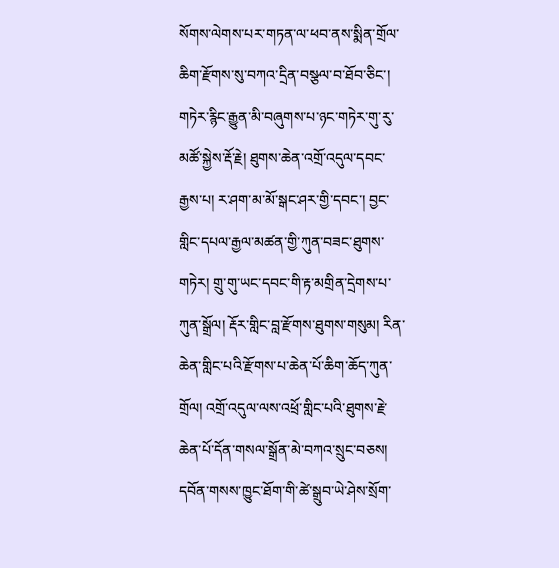སོགས་ལེགས་པར་གཏན་ལ་ཕབ་ནས་སྨིན་གྲོལ་ཆིག་རྫོགས་སུ་བཀའ་དྲིན་བསྩལ་བ་ཐོབ་ཅིང་། གཏེར་རྙིང་རྒྱུན་མི་བཞུགས་པ་ཉང་གཏེར་གུ་རུ་མཚོ་སྐྱེས་རྡོ་རྗེ། ཐུགས་ཆེན་འགྲོ་འདུལ་དབང་རྒྱས་པ། ར་ཤག་མ་མོ་སྒང་ཤར་གྱི་དབང་། བྱང་གླིང་དཔལ་རྒྱལ་མཚན་གྱི་ཀུན་བཟང་ཐུགས་གཏེར། གྲུ་གུ་ཡང་དབང་གི་རྟ་མགྲིན་དྲེགས་པ་ཀུན་སྒྲོལ། རྡོར་གླིང་བླ་རྫོགས་ཐུགས་གསུམ། རིན་ཆེན་གླིང་པའི་རྫོགས་པ་ཆེན་པོ་ཆིག་ཆོད་ཀུན་གྲོལ། འགྲོ་འདུལ་ལས་འཕྲོ་གླིང་པའི་ཐུགས་རྗེ་ཆེན་པོ་དོན་གསལ་སྒྲོན་མེ་བཀའ་སྲུང་བཅས། དབོན་གསས་ཁྱུང་ཐོག་གི་ཚེ་སྒྲུབ་ཡེ་ཤེས་སྲོག་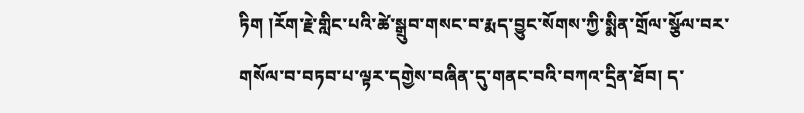ཏིག །རོག་རྗེ་གླིང་པའི་ཚེ་སྒྲུབ་གསང་བ་རྨད་བྱུང་སོགས་ཀྱི་སྨིན་གྲོལ་སྩོལ་བར་གསོལ་བ་བཏབ་པ་ལྟར་དགྱེས་བཞིན་དུ་གནང་བའི་བཀའ་དྲིན་ཐོབ། ད་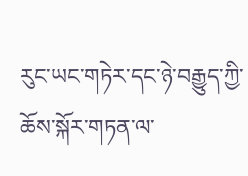རུང་ཡང་གཏེར་དང་ཉེ་བརྒྱུད་ཀྱི་ཆོས་སྐོར་གཏན་ལ་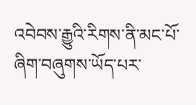འབེབས་རྒྱུའི་རིགས་ནི་མང་པོ་ཞིག་བཞུགས་ཡོད་པར་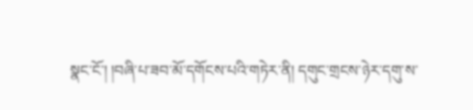སྣང་ངོ་། །བཞི་པ་ཟབ་མོ་དགོངས་པའི་གཏེར་ནི། དགུང་གྲངས་ཉེར་དགུ་ས་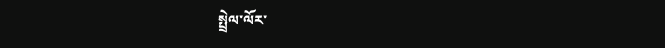སྤྲེལ་ལོར་